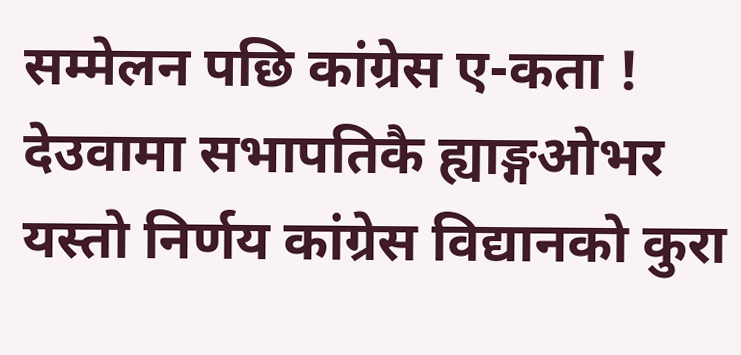सम्मेलन पछि कांग्रेस ए-कता ! देउवामा सभापतिकै ह्याङ्गओभर
यस्तो निर्णय कांग्रेस विद्यानको कुरा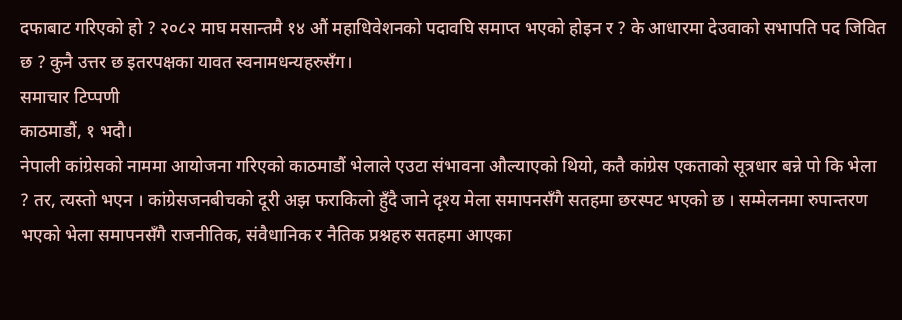दफाबाट गरिएको हो ? २०८२ माघ मसान्तमै १४ औं महाधिवेशनको पदावघि समाप्त भएको होइन र ? के आधारमा देउवाको सभापति पद जिवित छ ? कुनै उत्तर छ इतरपक्षका यावत स्वनामधन्यहरुसँग।
समाचार टिप्पणी
काठमाडौं, १ भदौ।
नेपाली कांग्रेसको नाममा आयोजना गरिएको काठमाडौं भेलाले एउटा संभावना औल्याएको थियो, कतै कांग्रेस एकताको सूत्रधार बन्ने पो कि भेला ? तर, त्यस्तो भएन । कांग्रेसजनबीचको दूरी अझ फराकिलो हुँदै जाने दृश्य मेला समापनसँगै सतहमा छरस्पट भएको छ । सम्मेलनमा रुपान्तरण भएको भेला समापनसँगै राजनीतिक, संवैधानिक र नैतिक प्रश्नहरु सतहमा आएका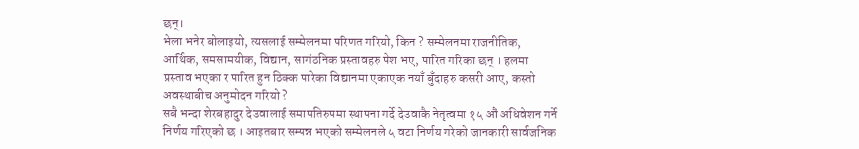छन्।
भेला भनेर बोलाइयो, त्यसलाई सम्मेलनमा परिणत गरियो, किन ? सम्मेलनमा राजनीतिक, आर्थिक, समसामयीक, विद्यान, सागंठनिक प्रस्तावहरु पेश भए, पारित गरिका छन् । हलमा प्रस्ताव भएका र पारित हुन ठिक्क पारेका विद्यानमा एकाएक नयाँ बुँदाहरु कसरी आए, कस्तो अवस्थाबीच अनुमोदन गरियो ?
सबै भन्दा शेरबहादुर देउवालाई समापतिरुपमा स्थापना गर्दे देउवाकै नेतृत्वमा १५ औं अधिवेशन गर्ने निर्णय गरिएको छ । आइतबार सम्पन्न भएको सम्मेलनले ५ वटा निर्णय गरेको जानकारी सार्वजनिक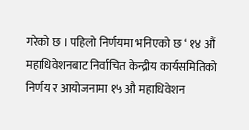गरेको छ । पहिलो निर्णयमा भनिएको छ ‘ १४ औं महाधिवेशनबाट निर्वाचित केन्द्रीय कार्यसमितिको निर्णय र आयोजनामा १५ औ महाधिवेशन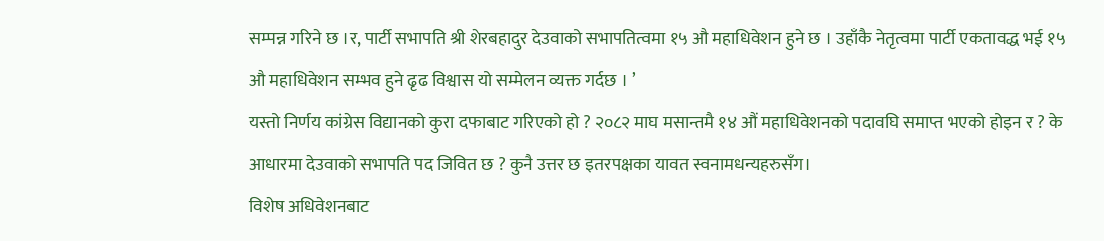सम्पन्न गरिने छ ।र, पार्टी सभापति श्री शेरबहादुर देउवाको सभापतित्वमा १५ औ महाधिवेशन हुने छ । उहाँकै नेतृत्वमा पार्टी एकतावद्ध भई १५ औ महाधिवेशन सम्भव हुने ढृढ विश्वास यो सम्मेलन व्यक्त गर्दछ । ’
यस्तो निर्णय कांग्रेस विद्यानको कुरा दफाबाट गरिएको हो ? २०८२ माघ मसान्तमै १४ औं महाधिवेशनको पदावघि समाप्त भएको होइन र ? के आधारमा देउवाको सभापति पद जिवित छ ? कुनै उत्तर छ इतरपक्षका यावत स्वनामधन्यहरुसँग।
विशेष अधिवेशनबाट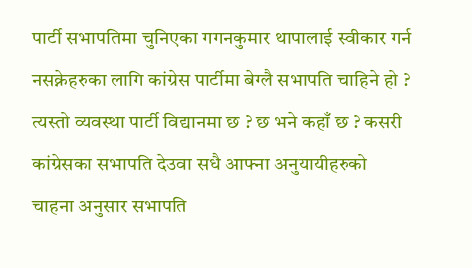पार्टी सभापतिमा चुनिएका गगनकुमार थापालाई स्वीकार गर्न नसक्नेहरुका लागि कांग्रेस पार्टीमा बेग्लै सभापति चाहिने हो ? त्यस्तो व्यवस्था पार्टी विद्यानमा छ ? छ भने कहाँ छ ? कसरी कांग्रेसका सभापति देउवा सधै आफ्ना अनुयायीहरुको चाहना अनुसार सभापति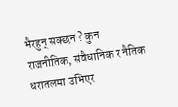भैरहुन् सक्छन ? कुन राजनीतिक, संवैधानिक र नैतिक धरातलमा उभिएर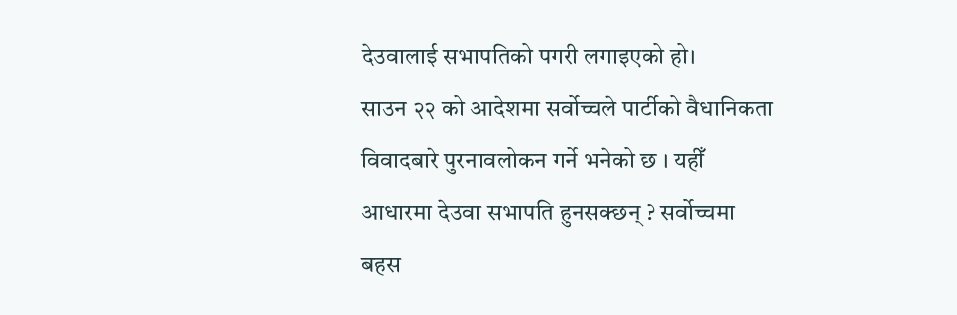देउवालाई सभापतिको पगरी लगाइएको हो।
साउन २२ को आदेशमा सर्वोच्चले पार्टीको वैधानिकता विवादबारे पुरनावलोकन गर्ने भनेको छ । यहीँ आधारमा देउवा सभापति हुनसक्छन् ? सर्वोच्चमा बहस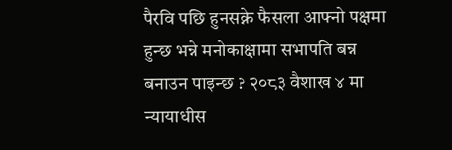पैरवि पछि हुनसक्ने फैसला आफ्नो पक्षमा हुन्छ भन्ने मनोकाक्षामा सभापति बन्न बनाउन पाइन्छ ? २०८३ वैशाख ४ मा न्यायाधीस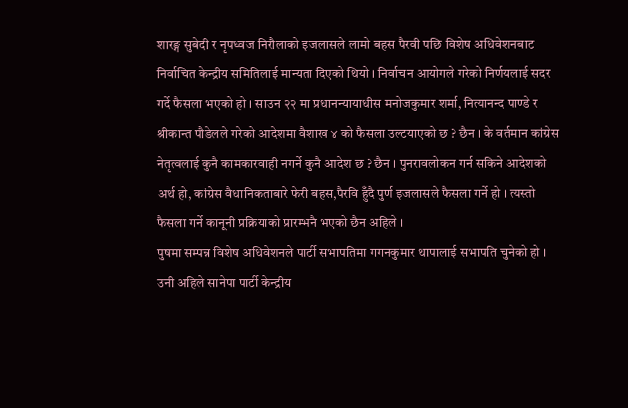शारङ्ग सुबेदी र नृपध्वज निरौलाको इजलासले लामो बहस पैरवी पछि विशेष अधिवेशनबाट निर्वाचित केन्द्रीय समितिलाई मान्यता दिएको थियो । निर्वाचन आयोगले गरेको निर्णयलाई सदर गर्दे फैसला भएको हो । साउन २२ मा प्रधानन्यायाधीस मनोजकुमार शर्मा, नित्यानन्द पाण्डे र श्रीकान्त पौडेलले गरेको आदेशमा वैशाख ४ को फैसला उल्टयाएको छ ? छैन । के वर्तमान कांग्रेस नेतृत्वलाई कुनै कामकारवाही नगर्ने कुनै आदेश छ ? छैन । पुनरावलोकन गर्न सकिने आदेशको अर्थ हो, कांग्रेस वैधानिकताबारे फेरी बहस,पैरवि हुँदै पुर्ण इजलासले फैसला गर्ने हो । त्यस्तो फैसला गर्ने कानूनी प्रक्रियाको प्रारम्भनै भएको छैन अहिले ।
पुषमा सम्पन्न विशेष अधिवेशनले पार्टी सभापतिमा गगनकुमार थापालाई सभापति चुनेको हो । उनी अहिले सानेपा पार्टी केन्द्रीय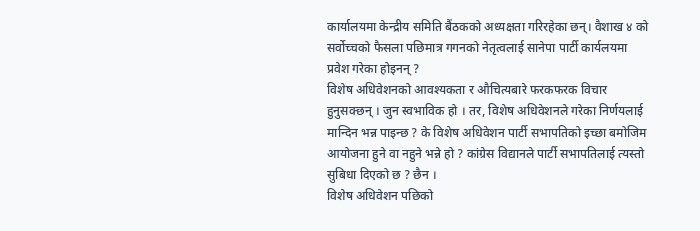कार्यालयमा केन्द्रीय समिति बैंठकको अध्यक्षता गरिरहेका छन्। वैशाख ४ को सर्वोच्चको फैसला पछिमात्र गगनको नेतृत्वलाई सानेपा पार्टी कार्यलयमा प्रवेश गरेका होइनन् ?
विशेष अधिवेशनको आवश्यकता र औचित्यबारे फरकफरक विचार हुनुसक्छन् । जुन स्वभाविक हो । तर, विशेष अधिवेशनले गरेका निर्णयलाई मान्दिन भन्न पाइन्छ ? के विशेष अधिवेशन पार्टी सभापतिको इच्छा बमोजिम आयोजना हुने वा नहुने भन्ने हो ? कांग्रेस विद्यानले पार्टी सभापतिलाई त्यस्तो सुबिधा दिएको छ ? छैन ।
विशेष अधिवेशन पछिको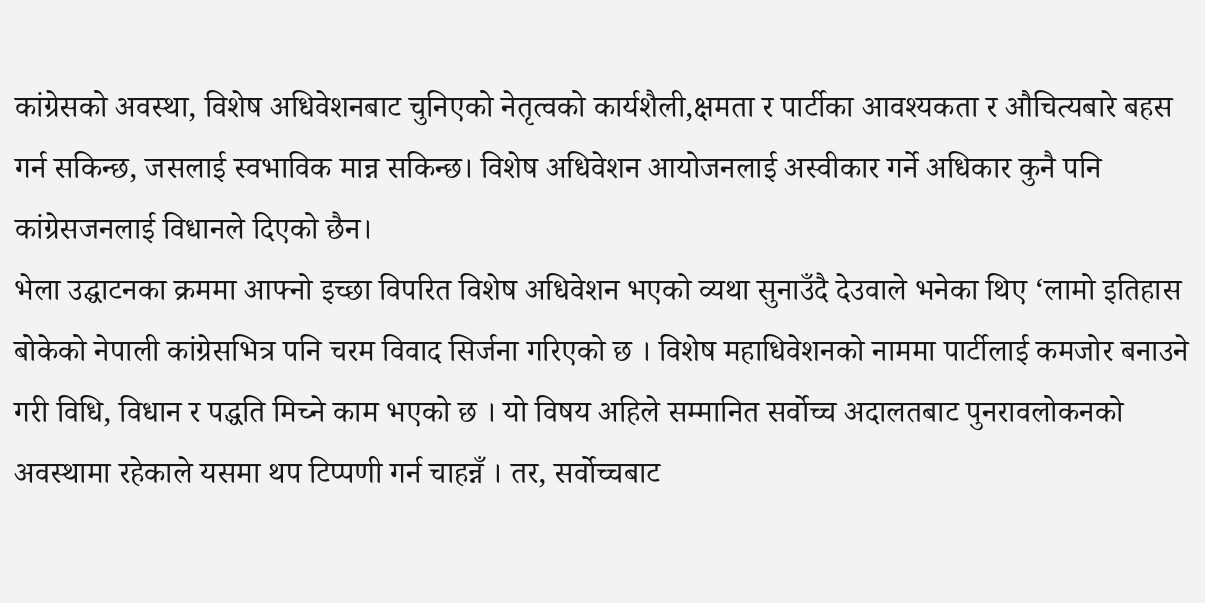कांग्रेसको अवस्था, विशेष अधिवेशनबाट चुनिएको नेतृत्वको कार्यशैली,क्षमता र पार्टीका आवश्यकता र औचित्यबारे बहस गर्न सकिन्छ, जसलाई स्वभाविक मान्न सकिन्छ। विशेष अधिवेशन आयोजनलाई अस्वीकार गर्ने अधिकार कुनै पनि कांग्रेसजनलाई विधानले दिएको छैन।
भेला उद्घाटनका क्रममा आफ्नो इच्छा विपरित विशेष अधिवेशन भएको व्यथा सुनाउँदै देउवाले भनेका थिए ‘लामो इतिहास बोकेको नेपाली कांग्रेसभित्र पनि चरम विवाद सिर्जना गरिएको छ । विशेष महाधिवेशनको नाममा पार्टीलाई कमजोर बनाउने गरी विधि, विधान र पद्धति मिच्ने काम भएको छ । यो विषय अहिले सम्मानित सर्वोच्च अदालतबाट पुनरावलोकनको अवस्थामा रहेकाले यसमा थप टिप्पणी गर्न चाहन्नँ । तर, सर्वोच्चबाट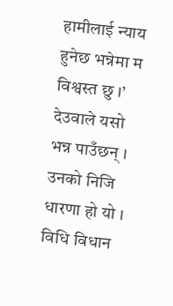हामीलाई न्याय हुनेछ भन्नेमा म विश्वस्त छु ।’
देउवाले यसो भन्न पाउँछन् । उनको निजि धारणा हो यो । विधि विधान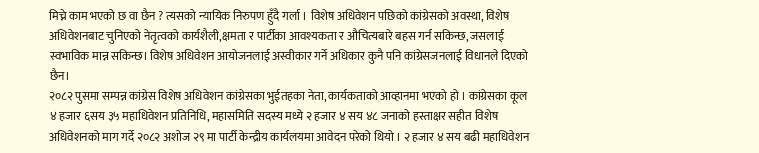मिच्ने काम भएको छ वा छैन ? त्यसको न्यायिक निरुपण हुँदै गर्ला । विशेष अधिवेशन पछिको कांग्रेसको अवस्था, विशेष अधिवेशनबाट चुनिएको नेतृत्वको कार्यशैली,क्षमता र पार्टीका आवश्यकता र औचित्यबारे बहस गर्न सकिन्छ, जसलाई स्वभाविक मान्न सकिन्छ। विशेष अधिवेशन आयोजनलाई अस्वीकार गर्ने अधिकार कुनै पनि कांग्रेसजनलाई विधानले दिएको छैन।
२०८२ पुसमा सम्पन्न कांग्रेस विशेष अधिवेशन कांग्रेसका भुईतहका नेता, कार्यकताको आव्हानमा भएको हो । कांग्रेसका कूल ४ हजार ६सय ३५ महाधिवेशन प्रतिनिधि, महासमिति सदस्य मध्ये २ हजार ४ सय ४८ जनाको हस्ताक्षर सहीत विशेष अधिवेशनको माग गर्दे २०८२ अशोज २९ मा पार्टी केन्द्रीय कार्यलयमा आवेदन परेको थियो । २ हजार ४ सय बढी महाधिवेशन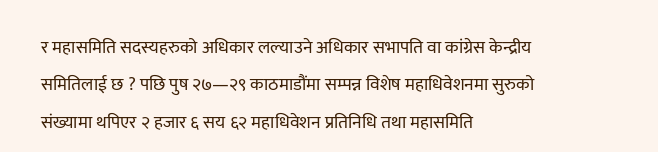र महासमिति सदस्यहरुको अधिकार लल्याउने अधिकार सभापति वा कांग्रेस केन्द्रीय समितिलाई छ ? पछि पुष २७—२९ काठमाडौंमा सम्पन्न विशेष महाधिवेशनमा सुरुको संख्यामा थपिएर २ हजार ६ सय ६२ महाधिवेशन प्रतिनिधि तथा महासमिति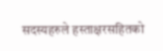सदस्यहरुले हस्ताक्षरसहितको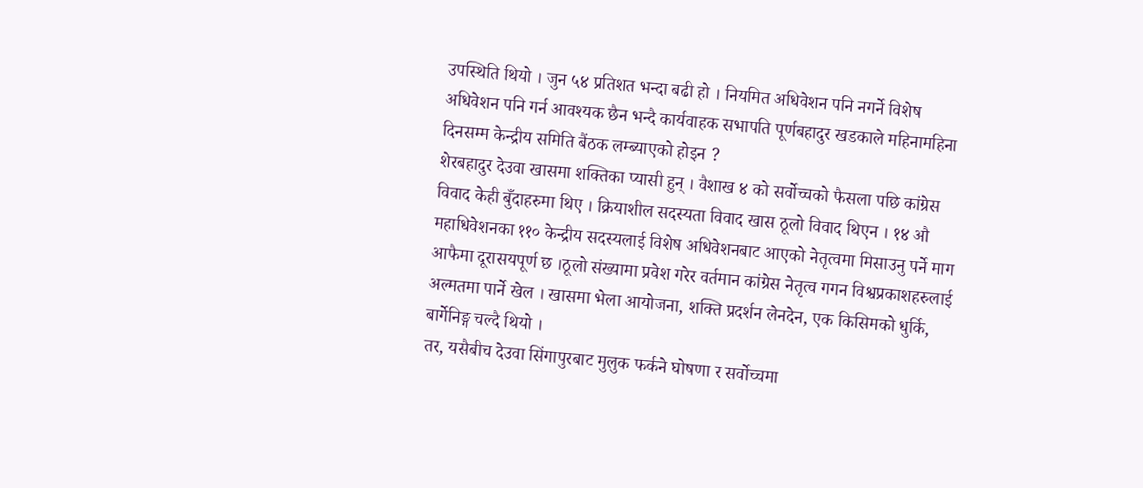उपस्थिति थियो । जुन ५४ प्रतिशत भन्दा बढी हो । नियमित अधिवेशन पनि नगर्ने विशेष अधिवेशन पनि गर्न आवश्यक छैन भन्दै कार्यवाहक सभापति पूर्णबहादुर खडकाले महिनामहिना दिनसम्म केन्द्रीय समिति बैंठक लम्ब्याएको होइन ?
शेरबहादुर देउवा खासमा शक्तिका प्यासी हुन् । वैशाख ४ को सर्वोच्चको फैसला पछि कांग्रेस विवाद केही बुँदाहरुमा थिए । क्रियाशील सदस्यता विवाद खास ठूलो विवाद थिएन । १४ औ महाधिवेशनका ११० केन्द्रीय सदस्यलाई विशेष अधिवेशनबाट आएको नेतृत्वमा मिसाउनु पर्ने माग आफैमा दूरासयपूर्ण छ ।ठूलो संख्यामा प्रवेश गरेर वर्तमान कांग्रेस नेतृत्व गगन विश्वप्रकाशहरुलाई अल्मतमा पार्ने खेल । खासमा भेला आयोजना, शक्ति प्रदर्शन लेनदेन, एक किसिमको धुर्कि, बार्गेनिङ्ग चल्दै थियो ।
तर, यसैबीच देउवा सिंगापुरबाट मुलुक फर्कने घोषणा र सर्वोच्चमा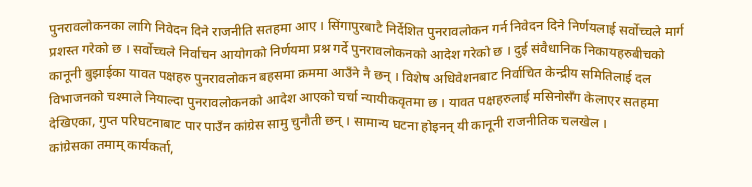पुनरावलोकनका लागि निवेदन दिने राजनीति सतहमा आए । सिंगापुरबाटै निर्देशित पुनरावलोकन गर्न निवेदन दिने निर्णयलाई सर्वोच्चले मार्ग प्रशस्त गरेको छ । सर्वोच्चले निर्वाचन आयोगको निर्णयमा प्रश्न गर्दे पुनरावलोकनको आदेश गरेको छ । दुई संवैधानिक निकायहरुबीचको कानूनी बुझाईका यावत पक्षहरु पुनरावलोकन बहसमा क्रममा आउँने नै छन् । विशेष अधिवेशनबाट निर्वाचित केन्द्रीय समितिलाई दल विभाजनको चश्माले नियाल्दा पुनरावलोकनको आदेश आएको चर्चा न्यायीकवृतमा छ । यावत पक्षहरुलाई मसिनोसँग केलाएर सतहमा देखिएका, गुप्त परिघटनाबाट पार पाउँन कांग्रेस सामु चुनौती छन् । सामान्य घटना होइनन् यी कानूनी राजनीतिक चलखेल ।
कांग्रेसका तमाम् कार्यकर्ता,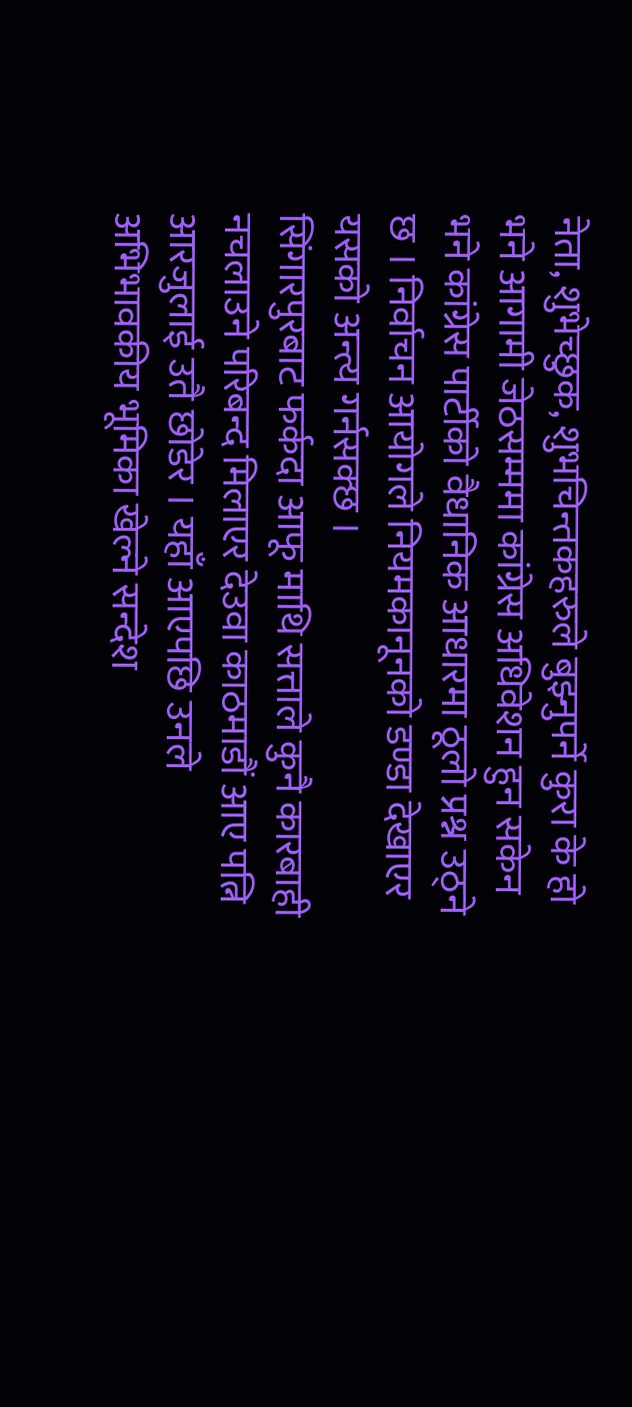नेता, शुभेच्छुक, शुभचिन्तकहरुले बुझ्नुपर्ने कुरा के हो भने आगामी जेठसम्ममा कांग्रेस अधिवेशन हुन सकेन भने कांग्रेस पार्टीको वैधानिक आधारमा ठूलो प्रश्न उठ्ने छ । निर्वाचन आयोगले नियमकानूनको डण्डा देखाएर यसको अन्त्य गर्नसक्छ ।
सिंगारपुरबाट फर्कदा आफू माथि सत्ताले कुनै कारबाही नचलाउने परिबन्द मिलाएर देउवा काठमाडौं आए पत्नि आरजुलाई उतै छोडेर । यहाँ आएपछि उनले अभिभावकीय भूमिका खेल्ने सन्देश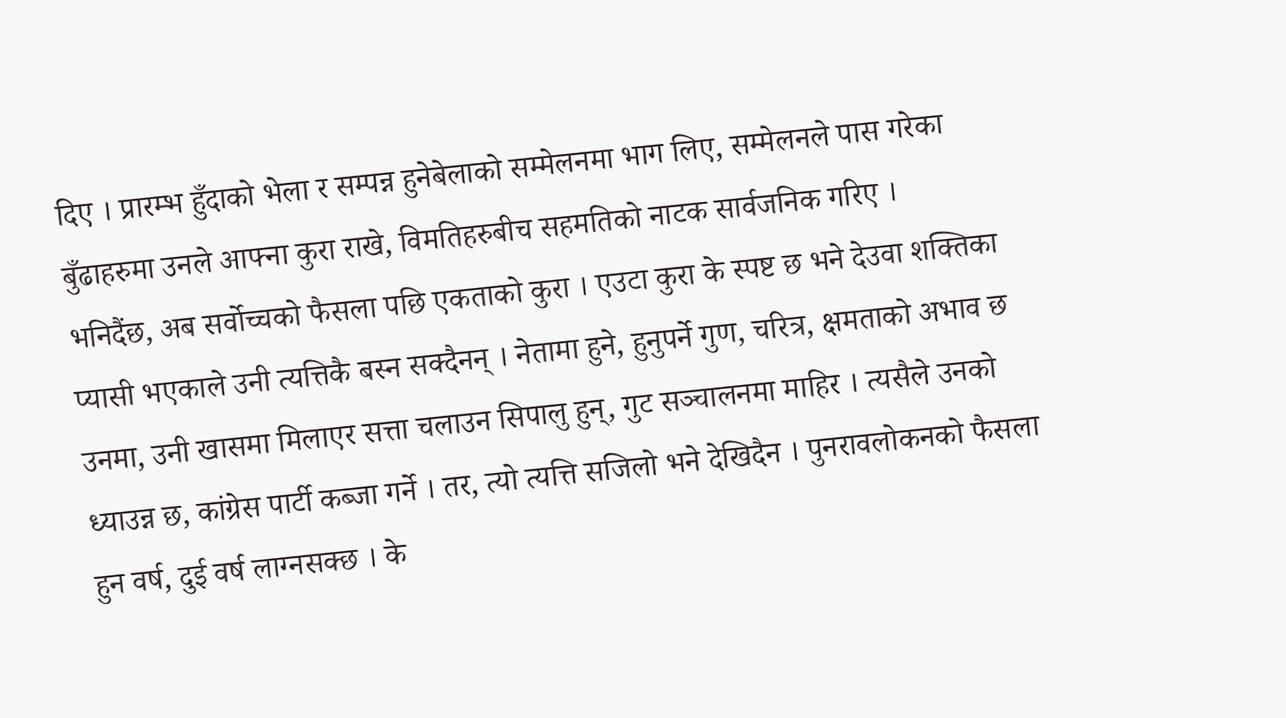दिए । प्रारम्भ हुँदाको भेला र सम्पन्न हुनेबेलाको सम्मेलनमा भाग लिए, सम्मेलनले पास गरेका बुँढाहरुमा उनले आफ्ना कुरा राखे, विमतिहरुबीच सहमतिको नाटक सार्वजनिक गरिए ।
भनिदैंछ, अब सर्वोच्चको फैसला पछि एकताको कुरा । एउटा कुरा के स्पष्ट छ भने देउवा शक्तिका प्यासी भएकाले उनी त्यत्तिकै बस्न सक्दैनन् । नेतामा हुने, हुनुपर्ने गुण, चरित्र, क्षमताको अभाव छ उनमा, उनी खासमा मिलाएर सत्ता चलाउन सिपालु हुन्, गुट सञ्चालनमा माहिर । त्यसैले उनको ध्याउन्न छ, कांग्रेस पार्टी कब्जा गर्ने । तर, त्यो त्यत्ति सजिलो भने देखिदैन । पुनरावलोकनको फैसला हुन वर्ष, दुई वर्ष लाग्नसक्छ । के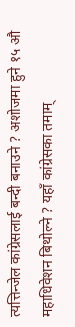त्यत्तिन्जेल कांग्रेसलाई बन्दी बनाउने ? अशोजमा हुने १५ औ महाधिवेशन बिथोल्ने ? यहाँ कांग्रेसका तमाम्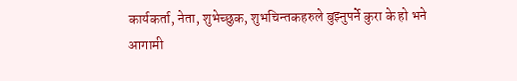कार्यकर्ता, नेता, शुभेच्छुक, शुभचिन्तकहरुले बुझ्नुपर्ने कुरा के हो भने आगामी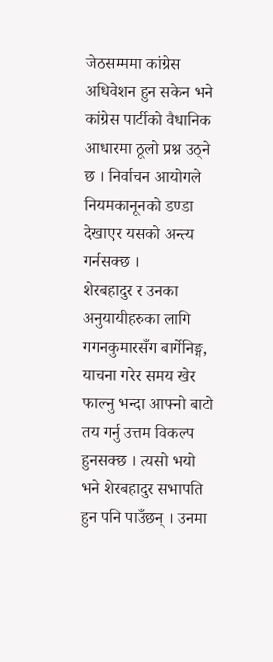जेठसम्ममा कांग्रेस अधिवेशन हुन सकेन भने कांग्रेस पार्टीको वैधानिक आधारमा ठूलो प्रश्न उठ्ने छ । निर्वाचन आयोगले नियमकानूनको डण्डा देखाएर यसको अन्त्य गर्नसक्छ ।
शेरबहादुर र उनका अनुयायीहरुका लागि गगनकुमारसँग बार्गेनिङ्ग, याचना गरेर समय खेर फाल्नु भन्दा आफ्नो बाटो तय गर्नु उत्तम विकल्प हुनसक्छ । त्यसो भयो भने शेरबहादुर सभापति हुन पनि पाउँछन् । उनमा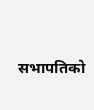सभापतिको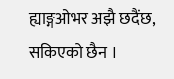ह्याङ्गओभर अझै छदैंछ, सकिएको छैन ।